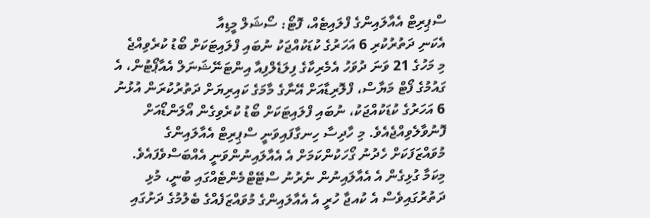ސްޕިރިޓް އެއާލައިންގެ ފްލައިޓެއް، ފޮޓޯ: ސޯޝަލް މީޑިއާ
އެކަނި ދަތުރުކުރި 6 އަހަރުގެ ކުޑަކުއްޖަކު ނުބައި ފްލައިޓަކަށް ބޯޑު ކުރެވިއްޖެ
މި މަހުގެ 21 ވަނަ ދުވަހު އެމެރިކާގެ ފިލަޑެލްފިއާ އިންޓަނޭޝަނަލް އެއާޕޯޓުން، އެ ގައުމުގެ ފޯޓް މަޔާސް، ފްލޮރިޑާއަށް އޭނާގެ މާމަގެ ކައިރިޔަށް ދަތުރުކުރަން އުޅުނު 6 އަހަރުގެ ކުޑަކުއްޖަކު، ނުބައި ފްލައިޓަކަށް ބޯޑު ކުރެވިގެން އޯލަންޑޯއަށް ފޮނުވާލެވިއްޖެއެވެ. މި ހާދިސާ ހިނގާފައިވަނީ ސްޕިރިޓް އެއާލައިންގެ މުވައްޒަފަކަށް ހެދުނު ގޯހަކުންކަމަށް އެ އެއާލައިނުންވަނީ އެއްބަސްވެފައެވެ.
މިކަމާ ގުޅިގެން އެ އެއާލައިނުން ނެރުނު ސްޓޭޓްމެންޓެއްގައި ބުނީ، މުޅި ދަތުރުގައިވެސް އެ ކުއޖާ ހުރީ އެ އެއާލައިންގެ މުވައްޒަފެއްގެ ބެލުމުގެ ދަށުގައި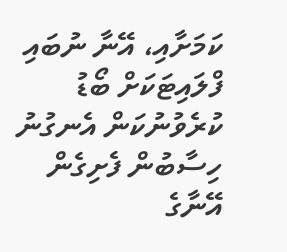ކަމަށާއި، އޭނާ ނުބައި ފްލައިޓަކަށް ބޯޑު ކުރެވުނުކަން އެނގުނު ހިސާބުން ފެށިގެން އޭނާގެ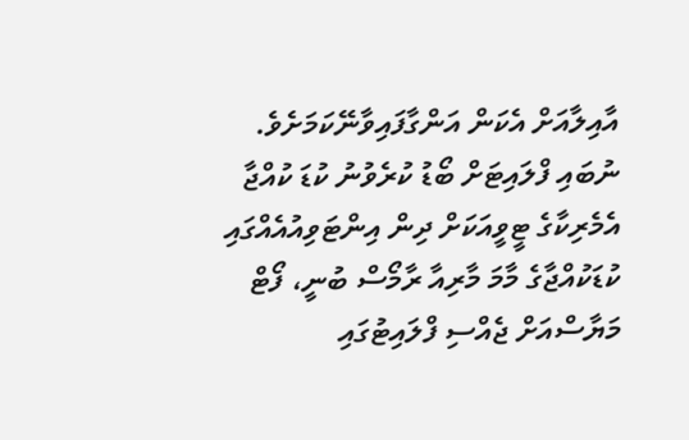އާއިލާއަށް އެކަން އަންގާފައިވާނޭކަމަށެވެ.
ނުބައި ފްލައިޓަށް ބޯޑު ކުރެވުނު ކުޑަ ކުއްޖާ
އެމެރިކާގެ ޓީވީއަކަށް ދިން އިންޓަވިއުއެއްގައި ކުޑަކުއްޖާގެ މާމަ މާރިއާ ރާމޯސް ބުނީ، ފޯޓް މަޔާސްއަށް ޖެއްސި ފްލައިޓުގައި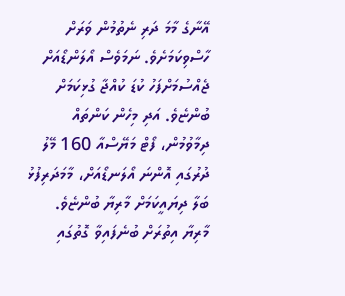އޭނާގެ މާމަ ދަރި ނެތުމުން ވަރަށް ހާސްވިކަމަށެވެ. ނަމަވެސް އޯލަންޑޯއަށް ޖެއްސުމަށްފަހު ކުޑަ ކުއްޖާ ގުޅިކަމަށް ބުންޏެވެ. އަދި މިހެން ކަންތައް ދިމާވުމުން، ފޯޓް މަޔޭސްއާ 160 މޭލު ދުރުގައި އޮންނަ އޯލަނޑޯއަށް، މާމަދަރިފުޅު ބަލާ ދިޔައީކަމަށް މާރިޔާ ބުންޏެވެ.
މާރިޔާ އިތުރަށް ބުނެފައިވާ ގޮތުގައި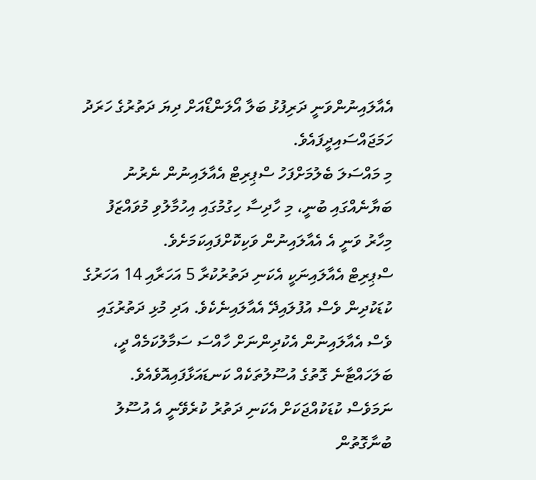އެއާލައިނުންވަނީ ދަރިފުޅު ބަލާ އޯލަންޑޯއަށް ދިޔަ ދަތުރުގެ ހަރަދު ހަމަޖައްސައިދީފައެވެ.
މި މައްސަލަ ބެލުމަށްފަހު ސްޕިރިޓް އެއާލައިނުން ނެރުނު ބަޔާނެއްގައި ބުނީ، މި ހާދިސާ ހިގުމުގައި އިހުމާލުވި މުވައްޒަފު މިހާރު ވަނީ އެ އެއާލައިނުން ވަކިކޮށްފައިކަމަށެވެ.
ސްޕިރިޓް އެއާލައިނަކީ އެކަނި ދަތުރުކުރާ 5 އަހަރާއި 14 އަހަރުގެ ކުޑަކުދިން ވެސް އުފުލައިދޭ އެއާލައިނެކެވެ. އަދި މުޅި ދަތުރުގައި ވެސް އެއާލައިނުން އެކުދިންނަށް ހާއްސަ ސަމާލުކަމެއް ދީ، ބަލަހައްޓާނެ ގޮތުގެ އުސޫލުތަކެއް ކަނޑައަޅާފައިއޮވެއެވެ. ނަމަވެސް ކުޑަކުއްޖަކަށް އެކަނި ދަތުރު ކުރެވޭނީ އެ އުސޫލު ބުނާގޮތުން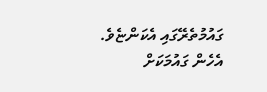ގައުމުތެރޭގައި އެކަންޏެވެ. އެހެން ގައުމަކަށް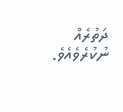ދަތުރެއް ނުކުރެވެއެވެ.